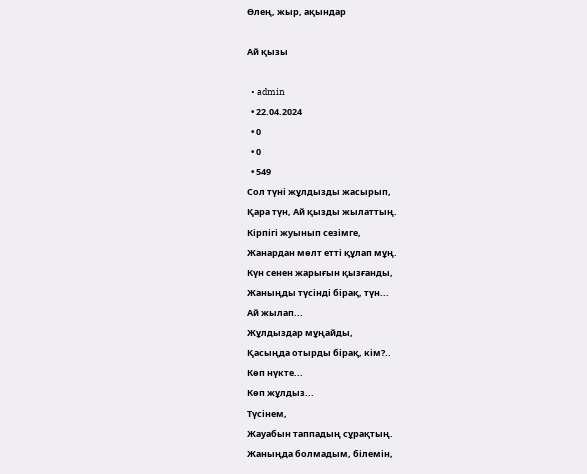Өлең, жыр, ақындар

Ай қызы

  • admin
  • 22.04.2024
  • 0
  • 0
  • 549
Сол түні жұлдызды жасырып,
Қара түн, Ай қызды жылаттың.
Кірпігі жуынып сезімге,
Жанардан мөлт етті құлап мұң.
Күн сенен жарығын қызғанды,
Жаныңды түсінді бірақ, түн...
Ай жылап...
Жұлдыздар мұңайды,
Қасыңда отырды бірақ, кім?..
Көп нүкте...
Көп жұлдыз...
Түсінем,
Жауабын таппадың сұрақтың.
Жаныңда болмадым, білемін,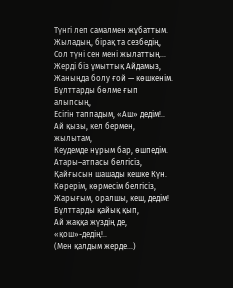Түнгі леп самалмен жұбаттым.
Жыладың, бірақ та сезбедің,
Сол түні сен мені жылаттың...
Жерді біз ұмыттық Айдамыз,
Жаныңда болу ғой — көшкенім.
Бұлттарды бөлме ғып алыпсың,
Есігін таппадым, «Аш» дедім!..
Ай қызы, кел бермен, жылытам,
Кеудемде нұрым бар, өшпедім.
Атары–атпасы белгісіз,
Қайғысын шашады кешке Күн.
Көрерім, көрмесім белгісіз,
Жарығым, оралшы, кеш, дедім!
Бұлттарды қайық қып,
Ай жаққа жүздің де, «қош»-дедің!..
(Мен қалдым жерде...)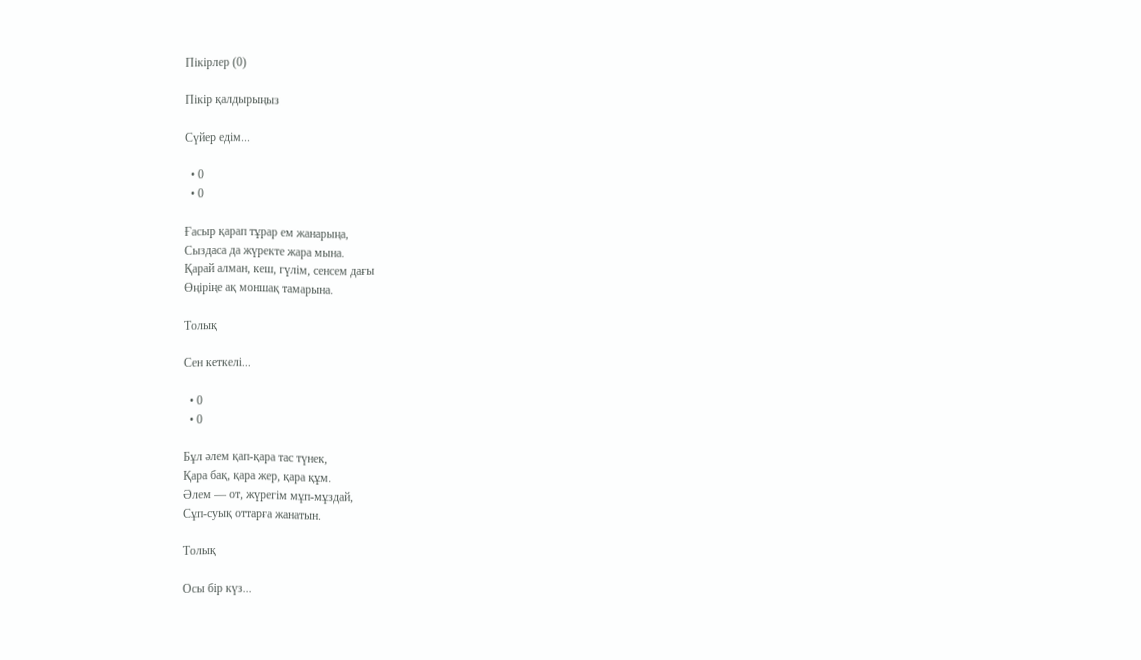Пікірлер (0)

Пікір қалдырыңыз

Сүйер едім...

  • 0
  • 0

Ғасыр қарап тұрар ем жанарыңа,
Сыздаса да жүректе жара мына.
Қарай алман, кеш, гүлім, сенсем дағы
Өңіріңе ақ моншақ тамарына.

Толық

Сен кеткелі...

  • 0
  • 0

Бұл әлем қап-қара тас түнек,
Қара бақ, қара жер, қара құм.
Әлем — от, жүрегім мұп-мұздай,
Сұп-суық оттарға жанатын.

Толық

Осы бір күз...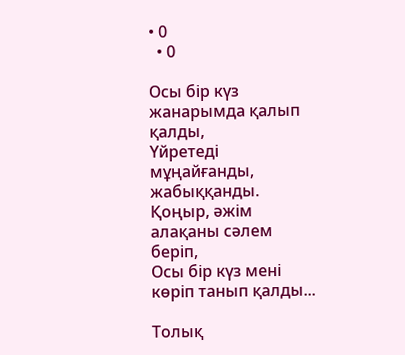• 0
  • 0

Осы бір күз жанарымда қалып қалды,
Үйретеді мұңайғанды, жабыққанды.
Қоңыр, әжім алақаны сәлем беріп,
Осы бір күз мені көріп танып қалды...

Толық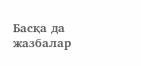Басқа да жазбалар